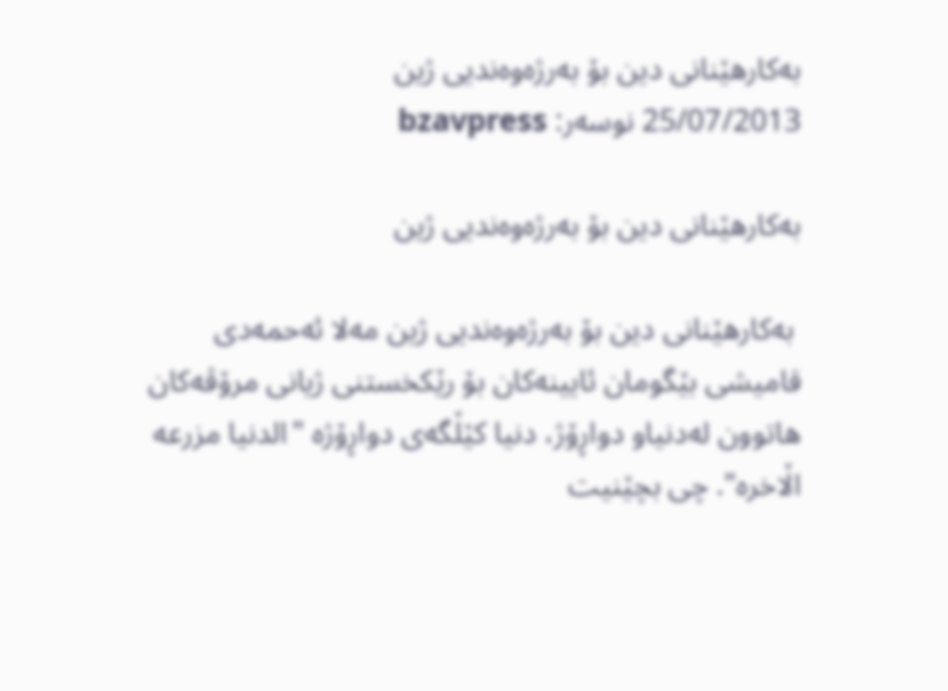به‌كارهێنانی دین بۆ به‌رژه‌وه‌ندیی ژین
25/07/2013 نوسەر: bzavpress

به‌كارهێنانی دین بۆ به‌رژه‌وه‌ندیی ژین

 به‌كارهێنانی دین بۆ به‌رژه‌وه‌ندیی ژین مه‌لا ئه‌حمه‌دی قامیشی بێگومان ئایینه‌كان بۆ رێكخستنی ژیانی مرۆڤه‌كان هاتوون له‌دنیاو دواڕۆژ، دنیا كێڵگه‌ی دواڕۆژه‌ "الدنیا مزرعه‌ اڵاخره‌". چی بچێنیت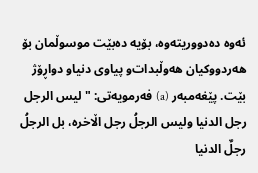ئه‌وه‌ ده‌دووریته‌وه‌، بۆیه‌ ده‌بێت موسوڵمان بۆ هه‌ردووكیان هه‌وڵبدات‌و پیاوی دنیاو دواڕۆژ بێت. پێغه‌مبه‌ر (a) فه‌رمویه‌تی: "لیس الرجل رجل الدنیا ولیس الرجلُ رجل اڵاخره‌، بل الرجلُ رجلٌ الدنیا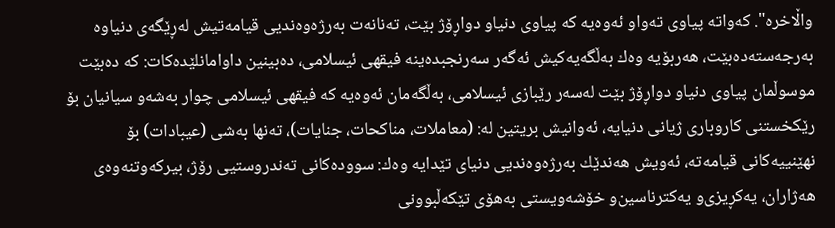واڵاخره‌". كه‌واته‌ پیاوی ته‌واو ئه‌وه‌یه‌ كه‌ پیاوی دنیاو دواڕۆژ بێت، ته‌نانه‌ت به‌رژه‌وه‌ندیی قیامه‌تیش له‌ڕێگه‌ی دنیاوه‌ به‌رجه‌سته‌ده‌بێت، هه‌ربۆیه‌ وه‌ك به‌ڵگه‌یه‌كیش ئه‌گه‌ر سه‌رنجبده‌ینه‌ فیقهی ئیسلامی، ده‌بینین داوامانلێده‌كات: كه‌ ده‌بێت موسوڵمان پیاوی دنیاو دواڕۆژ بێت له‌سه‌ر رێبازی ئیسلامی، به‌ڵگه‌مان ئه‌وه‌یه‌ كه‌ فیقهی ئیسلامی چوار به‌شه‌و سیانیان بۆ رێكخستنی كاروباری ژیانی دنیایه‌، ئه‌وانیش بریتین له‌: (معاملات، مناكحات، جنایات)، ته‌نها به‌شی (عیبادات) بۆ نهێنییه‌كانی قیامه‌ته‌، ئه‌ویش هه‌ندێك به‌رژه‌وه‌ندیی دنیای تێدایه‌ وه‌ك: سووده‌كانی ته‌ندروستیی رۆژ، بیركه‌وتنه‌وه‌ی هه‌ژاران، یه‌كڕیزی‌و یه‌كترناسین‌و خۆشه‌ویستی به‌هۆی تێكه‌ڵبوونی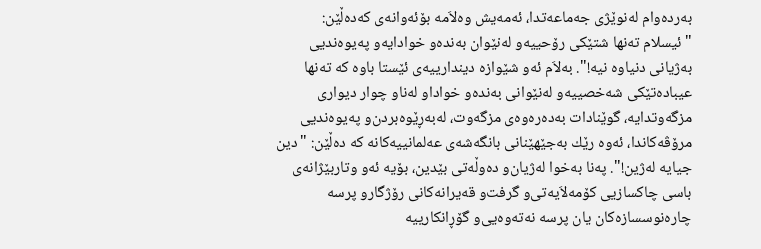به‌رده‌وام له‌نوێژی جه‌ماعه‌تدا، ئه‌مه‌یش وه‌لاَمه‌ بۆئه‌وانه‌ی كه‌ده‌ڵێن: "ئیسلام ته‌نها شتێكی رۆحییه‌و له‌نێوان به‌نده‌و خوادایه‌و په‌یوه‌ندیی به‌ژیانی دنیاوه‌ نیه‌!". به‌لاَم ئه‌و شێوازه‌ دیندارییه‌ی ئێستا باوه‌ كه‌ ته‌نها عیباده‌تێكی شه‌خصییه‌و له‌نێوانی به‌نده‌و خواداو له‌ناو چوار دیواری مزگه‌وتدایه‌، گوێنادات به‌ده‌ره‌وه‌ی مزگه‌وت، له‌به‌ڕێوه‌بردن‌و په‌یوه‌ندیی مرۆڤه‌كاندا، ئه‌وه‌ رێك به‌جێهێنانی بانگه‌شه‌ی عه‌لمانییه‌كانه‌ كه‌ ده‌ڵێن: "دین جیایه‌ له‌ژین!". په‌نا به‌خوا له‌ژیان‌و ده‌وڵه‌تی بێدین، بۆیه‌ ئه‌و وتاربێژانه‌ی باسی چاكسازیی كۆمه‌لاَیه‌تی‌و گرفت‌و قه‌یرانه‌كانی رۆژگارو پرسه‌ چاره‌نوسسازه‌كان یان پرسه‌ نه‌ته‌وه‌یی‌و گۆڕانكارییه‌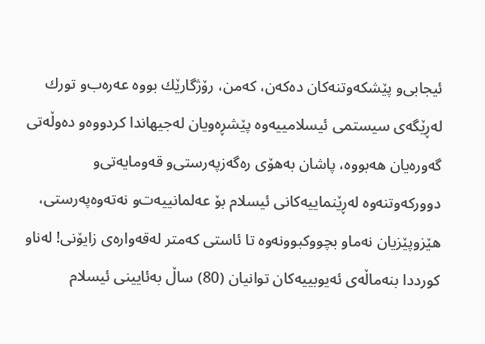ئیجابی‌و پێشكه‌وتنه‌كان ده‌كه‌ن، كه‌من، رۆژگارێك بووه‌ عه‌ره‌ب‌و تورك له‌ڕێگه‌ی سیستمی ئیسلامییه‌وه‌ پێشڕه‌ویان له‌جیهاندا كردووه‌و ده‌وڵه‌تی گه‌وره‌یان هه‌بووه‌، پاشان به‌هۆی ره‌گه‌زپه‌رستی‌و قه‌ومایه‌تی‌و دووركه‌وتنه‌وه‌ له‌ڕێنماییه‌كانی ئیسلام بۆ عه‌لمانییه‌ت‌و نه‌ته‌وه‌په‌رستی، هێزوپێزیان نه‌ماو بچووكبوونه‌وه‌ تا ئاستی كه‌متر له‌قه‌واره‌ی زایۆنی! له‌ناو كورددا بنه‌ماڵه‌ی ئه‌یوبییه‌كان توانیان (80) ساڵ به‌ئایینی ئیسلام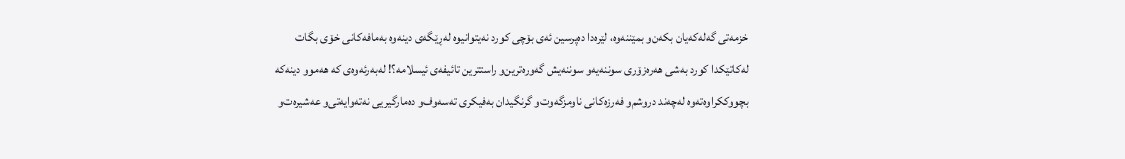خزمه‌تی گه‌له‌كه‌یان بكه‌ن‌و بمێننه‌وه‌، لێره‌دا ده‌پرسین ئه‌ی بۆچی كورد نه‌یتوانیوه‌ له‌ڕێگه‌ی دینه‌وه‌ به‌مافه‌كانی خۆی بگات له‌كاتێكدا كورد به‌شی هه‌ره‌زۆری سوننه‌یه‌و سوننه‌یش گه‌وره‌ترین‌و راستترین تائیفه‌ی ئیسلامه‌؟! له‌به‌رئه‌وه‌ی كه‌ هه‌موو دینه‌كه‌ بچووككراوه‌ته‌وه‌ له‌چه‌ند دروشم‌و فه‌رزه‌كانی ناومزگه‌وت‌و گرنگیدان به‌فیكری ته‌سه‌وف‌و ده‌مارگیریی نه‌ته‌وایه‌تی‌و عه‌شیره‌ت‌و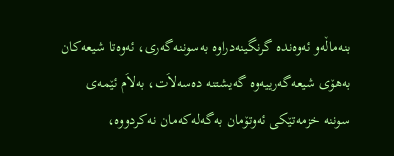بنه‌ماڵه‌‌و ئه‌وه‌نده‌ گرنگینه‌دراوه‌ به‌سوننه‌گه‌ری، ئه‌وه‌تا شیعه‌كان به‌هۆی شیعه‌گه‌رییه‌وه‌ گه‌یشتنه‌ ده‌سه‌لاَت، به‌لاَم ئێمه‌ی سوننه‌ خزمه‌تێكی ئه‌وتۆمان به‌گه‌له‌كه‌مان نه‌كردووه‌،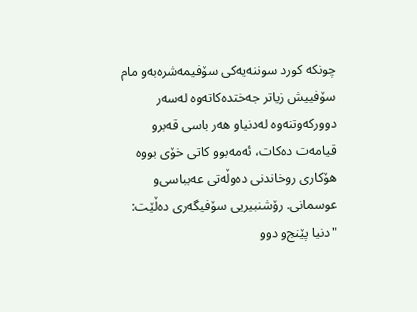چونكه‌ كورد سوننه‌یه‌كی سۆفیمه‌شره‌به‌و مام سۆفییش زیاتر جه‌ختده‌كاته‌وه‌ له‌سه‌ر دووركه‌وتنه‌وه‌ له‌دنیاو هه‌ر باسی قه‌برو قیامه‌ت ده‌كات، ئه‌مه‌بوو كاتی خۆی بووه‌ هۆكاری روخاندنی ده‌وڵه‌تی عه‌بباسی‌و عوسمانی. رۆشنبیریی سۆفیگه‌ری ده‌ڵێت: "دنیا پێنج‌و دوو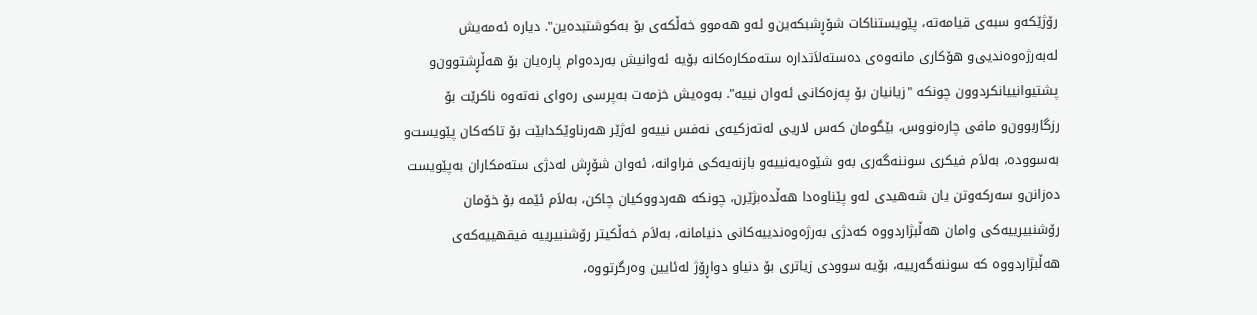رۆژێكه‌و سبه‌ی قیامه‌ته‌، پێویستناكات شۆڕشبكه‌ین‌و ئه‌و هه‌موو خه‌ڵكه‌ی بۆ به‌كوشتبده‌ین". دیاره‌ ئه‌مه‌یش له‌به‌رژه‌وه‌ندیی‌و هۆكاری مانه‌وه‌ی ده‌سته‌لاَتداره‌ سته‌مكاره‌كانه‌ بۆیه‌ ئه‌وانیش به‌رده‌وام پاره‌یان بۆ هه‌ڵڕشتوون‌و پشتیوانییانكردوون چونكه‌ "زیانیان بۆ په‌زه‌كانی ئه‌وان نییه‌". به‌وه‌یش خزمه‌ت به‌پرسی ره‌وای نه‌ته‌وه‌ ناكرێت بۆ رزگاربوون‌و مافی چاره‌نووس، بێگومان كه‌س لاریی له‌ته‌زكیه‌ی نه‌فس نییه‌‌و له‌ژێر هه‌رناوێكدابێت بۆ تاكه‌كان پێویست‌و به‌سووده‌، به‌لاَم فیكری سوننه‌گه‌ری به‌و شێوه‌یه‌نییه‌و بازنه‌یه‌كی فراوانه‌، ئه‌وان شۆڕش له‌دژی سته‌مكاران به‌پێویست ده‌زانن‌و سه‌ركه‌وتن یان شه‌هیدی له‌و پێناوه‌دا هه‌ڵده‌بژێرن، چونكه‌ هه‌ردووكیان چاكن، به‌لاَم ئێمه‌ بۆ خۆمان رۆشنبیرییه‌كی وامان هه‌ڵبژاردووه‌ كه‌دژی به‌رژه‌وه‌ندییه‌كانی دنیامانه‌، به‌لاَم خه‌ڵكیتر رۆشنبیرییه‌ فیقهییه‌كه‌ی هه‌ڵبژاردووه‌ كه‌ سوننه‌گه‌رییه‌، بۆیه‌ سوودی زیاتری بۆ دنیاو دواڕۆژ له‌ئایین وه‌رگرتووه‌،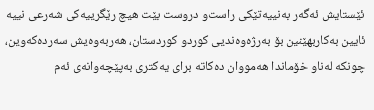ئێستایش ئه‌گه‌ر به‌نییه‌تێكی راست‌و دروست بێت هیچ رێگرییه‌كی شه‌رعی نییه‌ ئایین به‌كاربهێنین بۆ به‌رژه‌وه‌ندیی كوردو كوردستان، هه‌ربه‌وه‌یش سه‌رده‌كه‌وین، چونكه‌ له‌ناو خۆماندا هه‌مووان ده‌كاته‌ برای یه‌كتری به‌پێچه‌وانه‌ی ئه‌م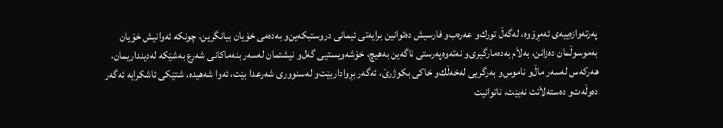په‌رته‌وازه‌ییه‌ی ئه‌مڕۆوه‌، له‌گه‌ڵ تورك‌و عه‌ره‌ب‌و فارسیش ده‌توانین برایه‌تی ئیمانی دروستبكه‌ین‌و به‌ده‌می خۆیان بیانگرین، چونكه‌ ئه‌وانیش خۆیان به‌موسوڵمان ده‌زانن، به‌لاَم به‌ده‌مارگیری‌و نه‌ته‌وه‌په‌رستی ناگه‌ین به‌هیچ، خۆشه‌ویستیی گه‌ل‌و نیشتمان له‌سه‌ر بنه‌ماكانی شه‌رع به‌شێكه‌ له‌دینداریمان، هه‌ركه‌س له‌سه‌ر ماڵ‌و ناموس‌و به‌رگریی له‌خه‌ڵك‌و خاكی بكوژرێ، ئه‌گه‌ر بڕواداربێت‌و له‌سنووری شه‌رعدا بێت، ئه‌وا شه‌هیده‌، شتێكی ئاشكرایه‌ ئه‌گه‌ر ده‌وڵه‌ت‌و ده‌سته‌لاَتت نه‌بێت، ناتوانیت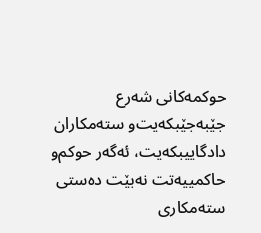حوكمه‌كانی شه‌رع جێبه‌جێبكه‌یت‌و سته‌مكاران دادگاییبكه‌یت، ئه‌گه‌ر حوكم‌و حاكمییه‌تت نه‌بێت ده‌ستی سته‌مكاری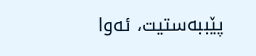پێببه‌ستیت، ئه‌وا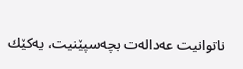ناتوانیت عه‌داله‌ت بچه‌سپێنیت، یه‌كێك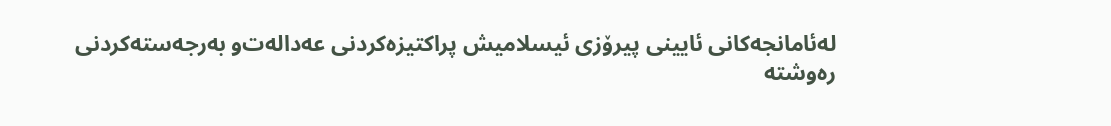له‌ئامانجه‌كانی ئایینی پیرۆزی ئیسلامیش پراكتیزه‌كردنی عه‌داله‌ت‌و به‌رجه‌سته‌كردنی ره‌وشته‌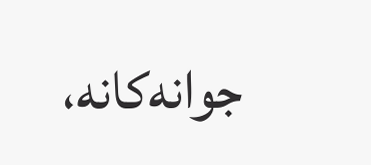جوانه‌كانه‌،